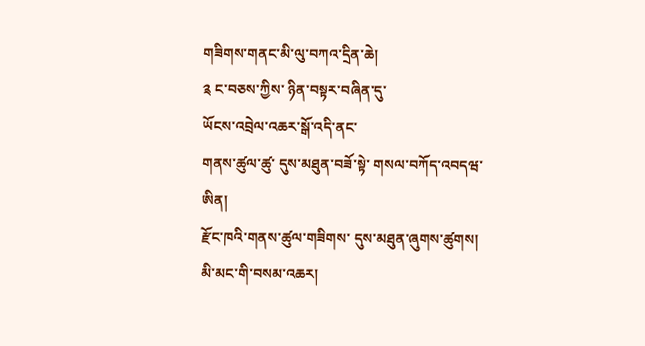གཟིགས་གནང་མི་ལུ་བཀའ་དྲིན་ཆེ།
༉ ང་བཅས་ཀྱིས་ ཉིན་བསྟར་བཞིན་དུ་
ཡོངས་འབྲེལ་འཆར་སྒོ་འདི་ནང་
གནས་ཚུལ་ཚུ་ དུས་མཐུན་བཟོ་སྟེ་ གསལ་བཀོད་འབདཝ་ཨིན།
རྫོང་ཁའི་གནས་ཚུལ་གཟིགས་ དུས་མཐུན་ཞུགས་ཚུགས།
མི་མང་གི་བསམ་འཆར།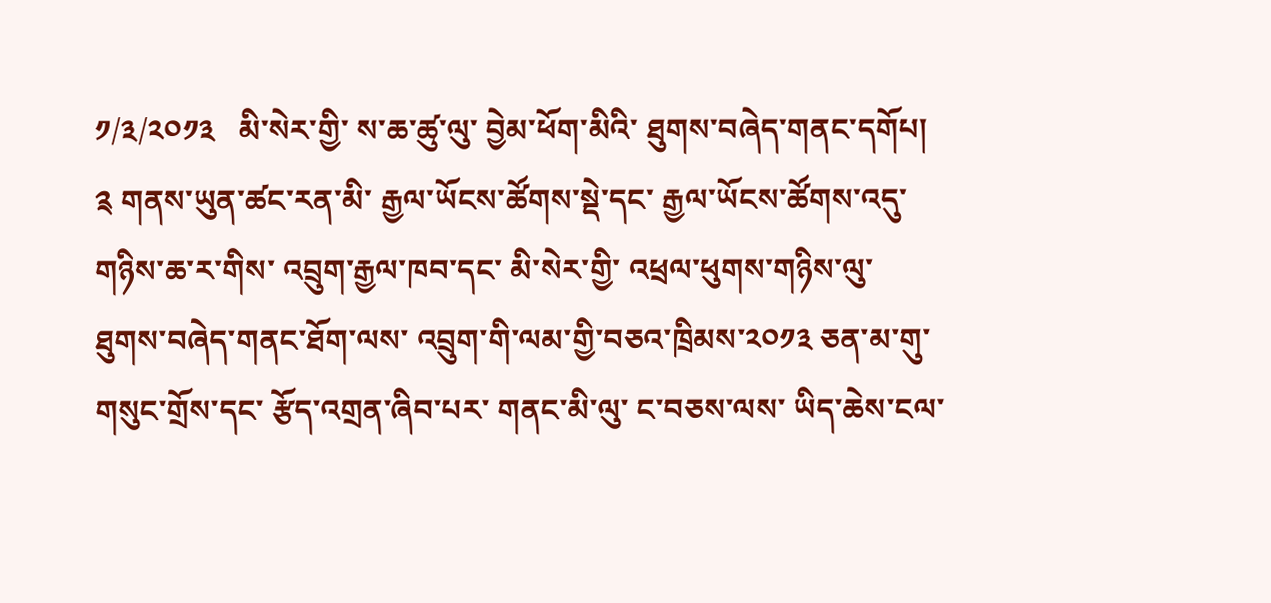༡/༣/༢༠༡༣   མི་སེར་གྱི་ ས་ཆ་ཚུ་ལུ་ བྱེམ་ཕོག་མིའི་ ཐུགས་བཞེད་གནང་དགོཔ།
༉ གནས་ཡུན་ཚང་རན་མི་ རྒྱལ་ཡོངས་ཚོགས་སྡེ་དང་ རྒྱལ་ཡོངས་ཚོགས་འདུ་གཉིས་ཆ་ར་གིས་ འབྲུག་རྒྱལ་ཁབ་དང་ མི་སེར་གྱི་ འཕྲལ་ཕུགས་གཉིས་ལུ་ ཐུགས་བཞེད་གནང་ཐོག་ལས་ འབྲུག་གི་ལམ་གྱི་བཅའ་ཁྲིམས་༢༠༡༣ ཅན་མ་གུ་ གསུང་གྲོས་དང་ རྩོད་འགྲན་ཞིབ་པར་ གནང་མི་ལུ་ ང་བཅས་ལས་ ཡིད་ཆེས་ངལ་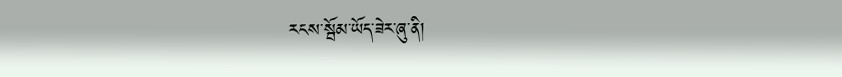རངས་སྦོམ་ཡོད་ཟེར་ཞུ་ནི།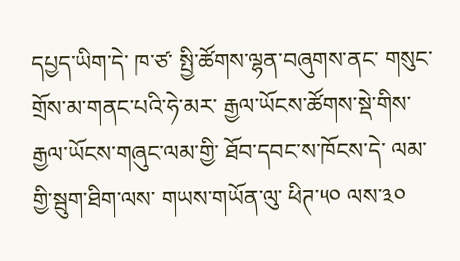དཔྱད་ཡིག་དེ་ ཁ་ཙ་ སྤྱི་ཚོགས་ལྷན་བཞུགས་ནང་ གསུང་གྲོས་མ་གནང་པའི་ཧེ་མར་ རྒྱལ་ཡོངས་ཚོགས་སྡེ་གིས་ རྒྱལ་ཡོངས་གཞུང་ལམ་གྱི་ ཐོབ་དབང་ས་ཁོངས་དེ་ ལམ་གྱི་སྦུག་ཐིག་ལས་ གཡས་གཡོན་ལུ་ ཕིཊ་༥༠ ལས་༣༠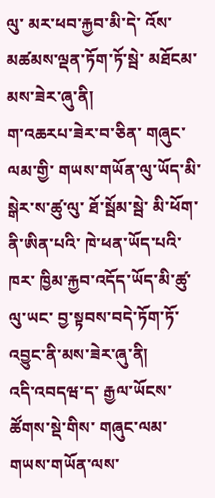ལུ་ མར་ཕབ་རྐྱབ་མི་དེ་ འོས་མཚམས་ལྡན་ཏོག་ཏོ་སྦེ་ མཐོངམ་མས་ཟེར་ཞུ་ནི།
ག་འཆརཔ་ཟེར་བ་ཅིན་ གཞུང་ལམ་གྱི་ གཡས་གཡོན་ལུ་ཡོད་མི་ སྒེར་ས་ཚུ་ལུ་ ཐོ་སྦོམ་སྦེ་ མི་ཕོག་ནི་ཨིན་པའི་ ཁེ་ཕན་ཡོད་པའི་ཁར་ ཁྱིམ་རྐྱབ་འདོད་ཡོད་མི་ཚུ་ལུ་ཡང་ བྱ་སྟབས་བདེ་ཏོག་ཏོ་འབྱུང་ནི་མས་ཟེར་ཞུ་ནི།
འདི་འབདཝ་ད་ རྒྱལ་ཡོངས་ཚོགས་སྡེ་གིས་ གཞུང་ལམ་གཡས་གཡོན་ལས་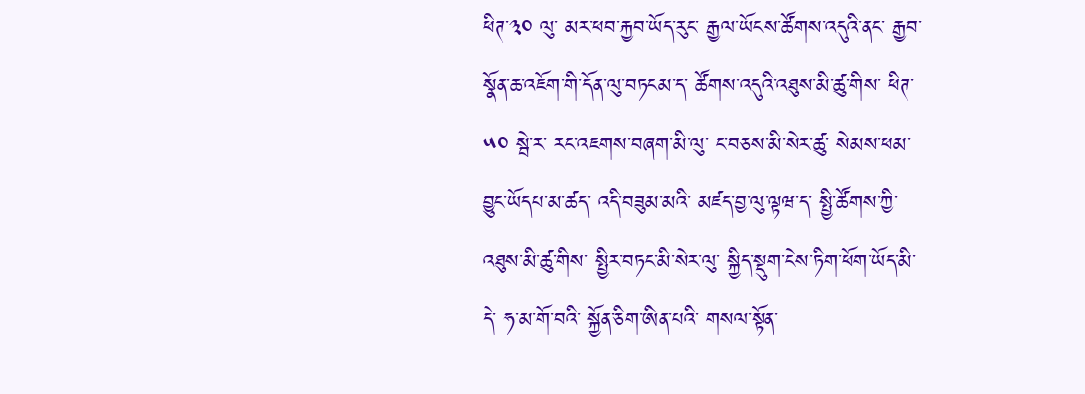ཕིཊ་༣༠ ལུ་ མར་ཕབ་རྐྱབ་ཡོད་རུང་ རྒྱལ་ཡོངས་ཚོགས་འདུའི་ནང་ རྒྱབ་སྣོན་ཆ་འཇོག་གི་དོན་ལུ་བཏངམ་ད་ ཚོགས་འདུའི་འཐུས་མི་ཚུ་གིས་ ཕིཊ་༥༠ སྦེ་ར་ རང་འཇགས་བཞག་མི་ལུ་ ང་བཅས་མི་སེར་ཚུ་ སེམས་ཕམ་བྱུང་ཡོདཔ་མ་ཚད་ འདི་བཟུམ་མའི་ མཛད་བྱ་ལུ་ལྟཝ་ད་ སྤྱི་ཚོགས་ཀྱི་ འཐུས་མི་ཚུ་གིས་ སྤྱིར་བཏང་མི་སེར་ལུ་ སྐྱིད་སྡུག་ངེས་ཏིག་ཕོག་ཡོད་མི་དེ་ ཧ་མ་གོ་བའི་ སྐྱོན་ཅིག་ཨིན་པའི་ གསལ་སྟོན་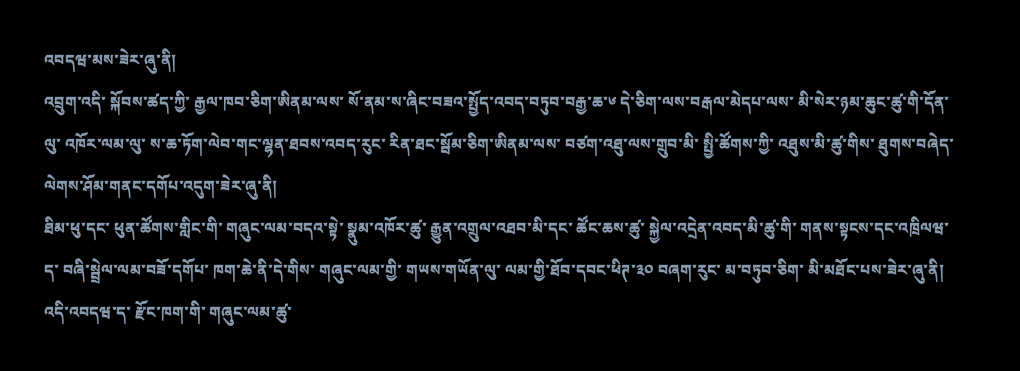འབདཝ་མས་ཟེར་ཞུ་ནི།
འབྲུག་འདི་ སྐོབས་ཚད་ཀྱི་ རྒྱལ་ཁབ་ཅིག་ཨིནམ་ལས་ སོ་ནམ་ས་ཞིང་བཟའ་སྤྱོད་འབད་བཏུབ་བརྒྱ་ཆ་༦ དེ་ཅིག་ལས་བརྒལ་མེདཔ་ལས་ མི་སེར་ཉམ་ཆུང་ཚུ་གི་དོན་ལུ་ འཁོར་ལམ་ལུ་ ས་ཆ་ཏོག་ལེབ་གང་ལྷན་ཐབས་འབད་རུང་ རིན་ཐང་སྦོམ་ཅིག་ཨིནམ་ལས་ བཙག་འཐུ་ལས་གྲུབ་མི་ སྤྱི་ཚོགས་ཀྱི་ འཐུས་མི་ཚུ་གིས་ ཐུགས་བཞེད་ལེགས་ཤོམ་གནང་དགོཔ་འདུག་ཟེར་ཞུ་ནི།
ཐིམ་ཕུ་དང་ ཕུན་ཚོགས་གླིང་གི་ གཞུང་ལམ་བདའ་སྟེ་ སྣུམ་འཁོར་ཚུ་ རྒྱུན་འགྲུལ་འཐབ་མི་དང་ ཚོང་ཆས་ཚུ་ སྐྱེལ་འདྲེན་འབད་མི་ཚུ་གི་ གནས་སྟངས་དང་འཁྲིལཝ་ད་ བཞི་སྦྲེལ་ལམ་བཟོ་དགོཔ་ ཁག་ཆེ་ནི་དེ་གིས་ གཞུང་ལམ་གྱི་ གཡས་གཡོན་ལུ་ ལམ་གྱི་ཐོབ་དབང་ཕིཊ་༣༠ བཞག་རུང་ མ་བཏུབ་ཅིག་ མི་མཐོང་པས་ཟེར་ཞུ་ནི།
འདི་འབདཝ་ད་ རྫོང་ཁག་གི་ གཞུང་ལམ་ཚུ་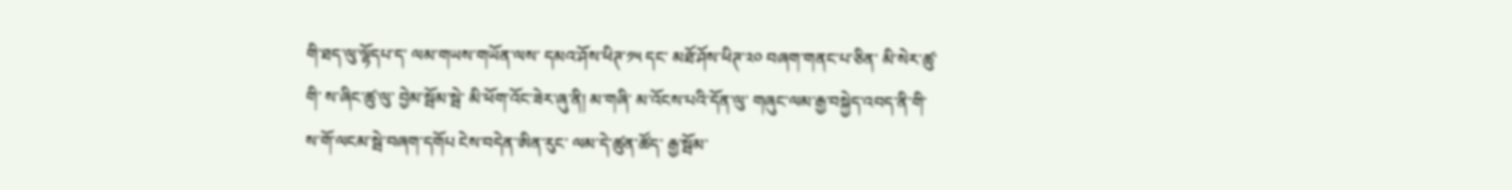གི་ཐད་ལུ་ལྷོདཔ་ད་ ལམ་གཡས་གཡོན་ལས་ དམའ་ཤོས་ཕིཊ་༡༥ དང་ མཐོ་ཤོས་ཕིཊ་༢༠ བཞག་གནང་པ་ཅིན་ མི་སེར་ཚུ་གི་ ས་ཞིང་ཚུ་ལུ་ བྱེམ་སྦོམ་སྦེ་ མི་ཕོག་འོང་ཟེར་ཞུ་ནི། མ་གཞི་ མ་འོངས་པའི་དོན་ལུ་ གཞུང་ལམ་རྒྱ་བསྐྱེད་འབད་ནི་གི་ ས་གོ་ལངམ་སྦེ་བཞག་དགོཔ ངེས་བདེན་ཨིན་རུང་ ལམ་དེ་ཚུན་ཚོད་ རྒྱ་སྦོམ་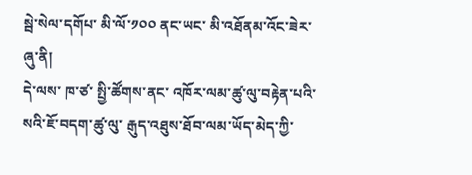སྦེ་སེལ་དགོཔ་ མི་ལོ་༡༠༠ ནང་ཡང་ མི་འཐོནམ་འོང་ཟེར་ཞུ་ནི།
དེ་ལས་ ཁ་ཙ་ སྤྱི་ཚོགས་ནང་ འཁོར་ལམ་ཚུ་ལུ་བརྟེན་པའི་ སའི་ཇོ་བདག་ཚུ་ལུ་ རྒུད་འཐུས་ཐོབ་ལམ་ཡོད་མེད་ཀྱི་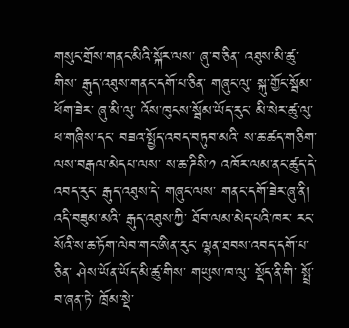གསུང་གྲོས་གནང་མིའི་སྐོར་ལས་ ཞུ་བ་ཅིན་ འཐུས་མི་ཚུ་གིས་ རྒུད་འཐུས་གནང་དགོ་པ་ཅིན་ གཞུང་ལུ་ སྐུ་གྱོང་སྦོམ་ཕོག་ཟེར་ ཞུ་མི་ལུ་ འོས་ཁུངས་སྦོམ་ཡོད་རུང་ མི་སེར་ཚུ་ལུ་ ཕ་གཞིས་དང་ བཟའ་སྤྱོད་འབད་བཏུབ་མའི་ ས་ཆ་ཚད་གཅིག་ལས་བརྒལ་མེདཔ་ལས་ ས་ཆ་ཌིསི་༡ འཁོར་ལམ་ནང་ཚུད་དེ་འབད་རུང་ རྒུད་འཐུས་དེ་ གཞུང་ལས་ གནང་དགོ་ཟེར་ཞུ་ནི།
འདི་བཟུམ་མའི་ རྒུད་འཐུས་ཀྱི་ ཐོབ་ལམ་མེད་པའི་ཁར་ རང་སོའི་ས་ཆ་ཏོག་ལེབ་གང་ཨིན་རུང་ ལྷན་ཐབས་འབད་དགོ་པ་ཅིན་ ཤེས་ཡོན་ཡོད་མི་ཚུ་གིས་ གཡུས་ཁ་ལུ་ སྡོད་ནི་གི་ སྤྲོ་བ་ཞན་ཏེ་ ཁྲོམ་སྡེ་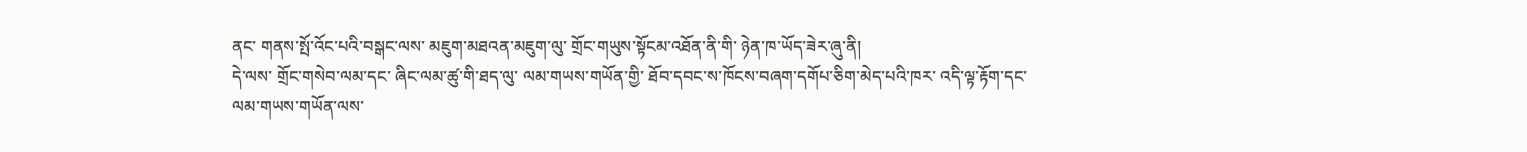ནང་ གནས་སྤོ་འོང་པའི་བསྒང་ལས་ མཇུག་མཐའན་མཇུག་ལུ་ གྲོང་གཡུས་སྟོངམ་འཐོན་ནི་གི་ ཉེན་ཁ་ཡོད་ཟེར་ཞུ་ནི།
དེ་ལས་ གྲོང་གསེབ་ལམ་དང་ ཞིང་ལམ་ཚུ་གི་ཐད་ལུ་ ལམ་གཡས་གཡོན་གྱི་ ཐོབ་དབང་ས་ཁོངས་བཞག་དགོཔ་ཅིག་མེད་པའི་ཁར་ འདི་ལྟ་རྟོག་དང་ ལམ་གཡས་གཡོན་ལས་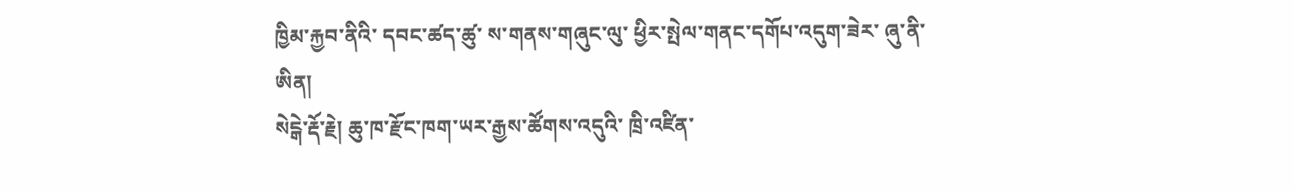ཁྱིམ་རྐྱབ་ནིའི་ དབང་ཚད་ཚུ་ ས་གནས་གཞུང་ལུ་ ཕྱིར་སྤེལ་གནང་དགོཔ་འདུག་ཟེར་ ཞུ་ནི་ཨིན།
སེངྒེ་རྡོ་རྗེ། ཆུ་ཁ་རྫོང་ཁག་ཡར་རྒྱས་ཚོགས་འདུའི་ ཁྲི་འཛིན་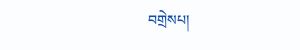བགྲེསཔ།